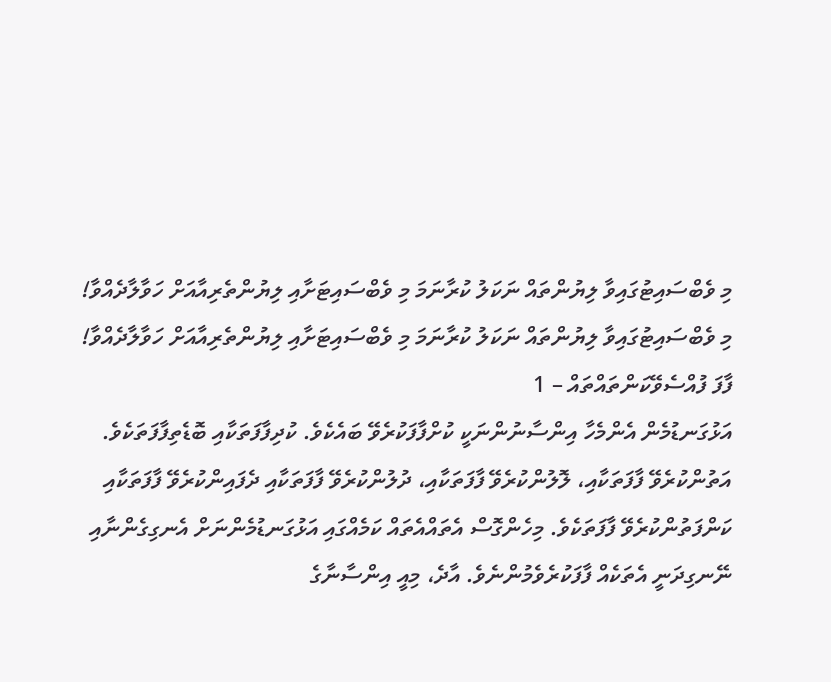މި ވެބްސައިޓުގައިވާ ލިޔުންތައް ނަކަލު ކުރާނަމަ މި ވެބްސައިޓަށާއި ލިޔުންތެރިއާއަށް ހަވާލާދެއްވާ!
މި ވެބްސައިޓުގައިވާ ލިޔުންތައް ނަކަލު ކުރާނަމަ މި ވެބްސައިޓަށާއި ލިޔުންތެރިއާއަށް ހަވާލާދެއްވާ!
ފާފަ ފުއްސެވޭކަންތައްތައް – 1
އަޅުގަނޑުމެން އެންމެހާ އިންސާނުންނަކީ ކުށްފާފަކުރެވޭ ބައެކެވެ. ކުދިފާފަތަކާއި ބޮޑެތިފާފަތަކެވެ. އަތުންކުރެވޭ ފާފަތަކާއި، ލޮލުންކުރެވޭ ފާފަތަކާއި، ދުލުންކުރެވޭ ފާފަތަކާއި ދެފައިންކުރެވޭ ފާފަތަކާއި ކަންފަތުންކުރެވޭ ފާފަތަކެވެ. މިހެންގޮސް އެތައްއެތައް ކަމެއްގައި އަޅުގަނޑުމެންނަށް އެނގިގެންނާއި ނޭނގިދަނީ އެތަކެއް ފާފަކުރެވެމުންނެވެ. އާދެ، މިއީ އިންސާނާގެ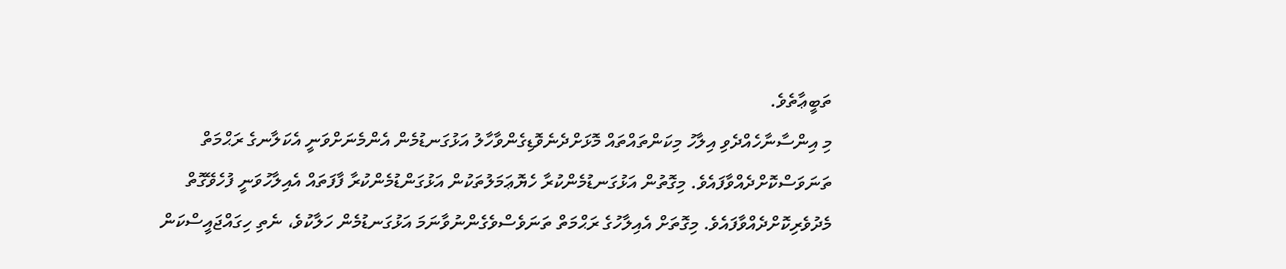ތަބީޢާތެވެ.
މި އިންސާނާހެއްދެވި އިލާހު މިކަންތައްތައް މޮޅަށްދެނެވޮޑިގެންވާހާލު އަޅުގަނޑުމެން އެންމެނަށްވަނީ އެކަލާނގެ ރަޙްމަތް ތަނަވަސްކޮށްދެއްވާފައެވެ. މިގޮތުން އަޅުގަނޑުމެންކުރާ ހެޔޮޢަމަލުތަކުން އަޅުގަންޑުމެންކުރާ ފާފަތައް އެއިލާހުވަނީ ފުހެވޭގޮތް މެދުވެރިކޮށްދެއްވާފައެވެ. މިގޮތަށް އެއިލާހުގެ ރަޙްމަތް ތަނަވެސްވެގެންނުވާނަމަ އަޅުގަނޑުމެން ހަލާކުވެ، ނެތި ހިގައްޖައީސްކަން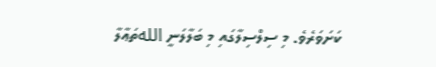ކަށަވަރެވެ. މި ސިލްސިލާގައި މި ބަލާލަނީ اللهތަޢާލާ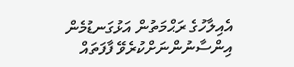އެއިލާހުގެ ރަޙްމަތުން އަޅުގަނޑުމެން އިންސާނުންނަށްކުރެވޭ ފާފަތައް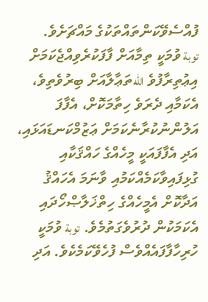ފުއްސެވޭކަންތައްތަކުގެ މައްޗަށެވެ.
توبة ވުމަކީ ތިމާއަށް ފާފަކުރެވިއްޖެކަމަށް އިޢުތިރާފުވެ اللهތަޢާލާއަށް ބިރުވެތިވެ، އެކަމާއި ދެރަވެ ހިތާމަކޮށް، އެފާފަ އަލުންނުކުރާނެކަމަށް ޢަޒުމްކަނޑައަޅައި، އަދި އެފާފައަކީ މީހެއްގެ ހައްޤަކާއި ގުޅިފައިވާކަމެއްކަމުއި ވާނަމަ އެހައްޤު އަދާކޮށް އެމީހެއްގެ ހިތްޚަލާޞްހޯދައި އެކަމަކުން ދުރުވެގަތުމެވެ. توبة ވުމަކީ ހުރިހާފާފައެއްވެސް ފުހެވޭކަމެކެވެ. އަދި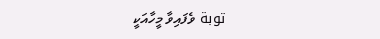توبة ވެފައިވާ މީހާއަކީ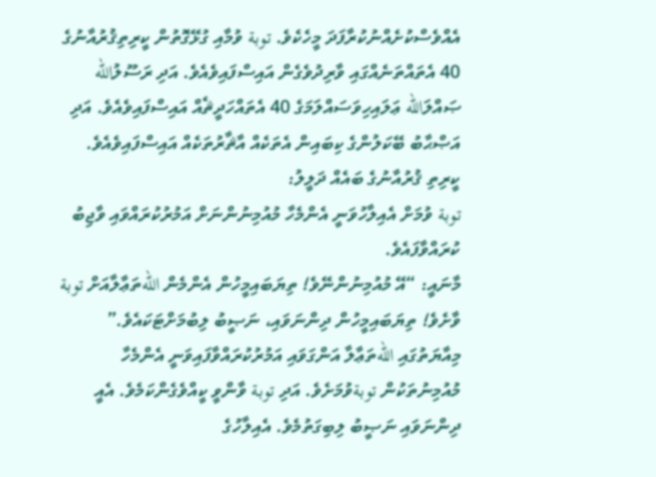އެއްވެސްކުށެއްނުކުރާފަދަ މީހެކެވެ. توبة ވުމާއި ގުޅޭގޮތުން ކީރިތިޤުރުއާނުގެ 40 އެތައްތަނެއްގައި ވާރިދުވެގެން އައިސްފައިވެއެވެ. އަދި ރަސޫލުالله ޞައްލަالله ޢަލައިހިވަސައްލަމަގެ 40 އެތައްހަދީޘެއް އައިސްފައިވެއެވެ. އަދި އަޞްޙާބު ބޭކަލުންގެ ކިބައިން އެތަކެއް އާޘާރުތަކެއް އައިސްފައިވެއެވެ.
ކީރިތި ޤުރުއާނުގެ ބައެއް ދަލީލު:
توبة ވުމަށް އެއިލާހުވަނީ އެންމެހާ މުއުމިނުންނަށް އަމުރުކުރައްވައި ވާޖިބު ކުރައްވާފައެވެ.
މާނައީ: “އޭ މުއުމިނުންނޭވެ! ތިޔަބައިމީހުން އެންމެން اللهތަޢާލާއަށް توبة ވާށެވެ! ތިޔަބައިމީހުން ދިންނަވައި، ނަޞީބު ލިބުމަށްޓަކައެވެ.”
މިއާޔަތުގައި اللهތަޢާލާ އަންގަވައި އަމުރުކުރައްވާފައިވަނީ އެންމެހާ މުއުމިނުތަކުން توبةވުމަށެވެ. އަދި توبة ވާންވީ ކީއްވެގެންކަމެވެ. އެއީ ދިންނަވައި ނަޞީބު ލިބިގަތުމެވެ. އެއިލާހުގެ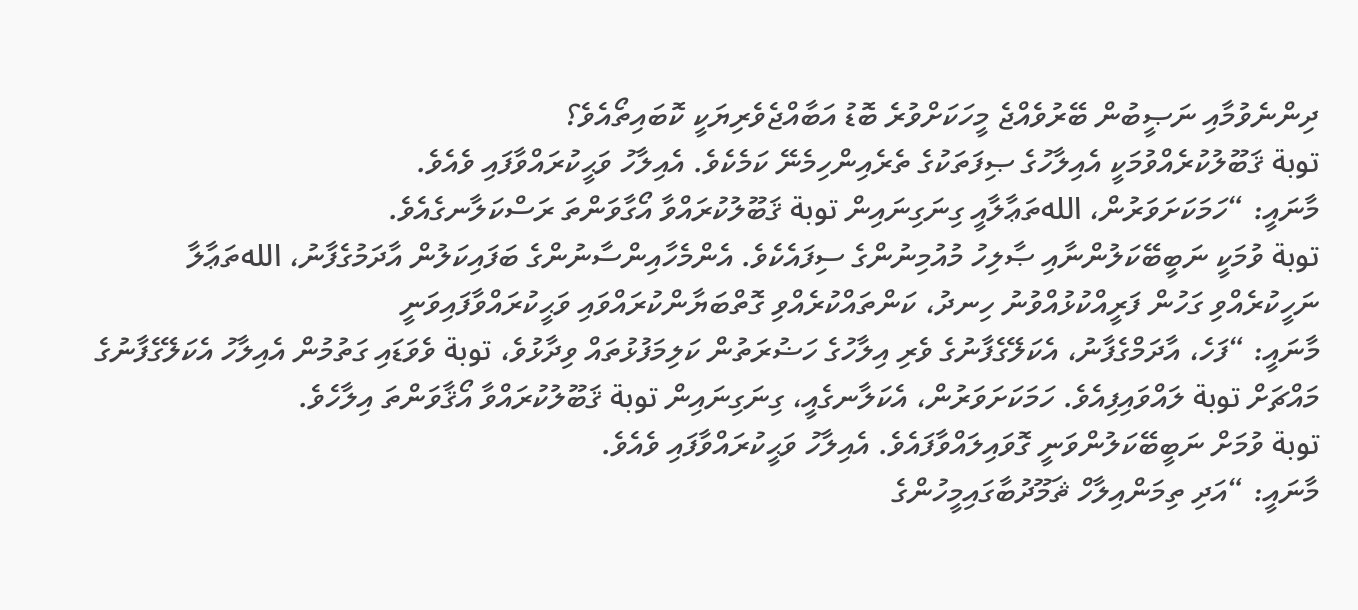ދިންނެވުމާއި ނަޞީބުން ބޭރުވެއްޖެ މީހަކަށްވުރެ ބޮޑު އަބާއްޖެވެރިޔަކީ ކޮބައިތޯއެވެ؟
توبة ޤަބޫލުކުރެއްވުމަކީ އެއިލާހުގެ ޞިފަތަކުގެ ތެރެއިންހިމެނޭ ކަމެކެވެ. އެއިލާހު ވަޙީކުރައްވާފައި ވެއެވެ.
މާނައީ: “ހަމަކަށަވަރުން، اللهތަޢާލާއީ ގިނަގިނައިން توبة ޤަބޫލުކުރައްވާ އޯގާވަންތަ ރަސްކަލާނގެއެވެ.
توبة ވުމަކީ ނަބީބޭކަލުންނާއި ޞާލިހު މުއުމިނުންގެ ސިފައެކެވެ. އެންމެހާއިންސާނުންގެ ބަފައިކަލުން އާދަމުގެފާނު، اللهތަޢާލާ ނަހީކުރެއްވި ގަހުން ފަރީއްކުޅުއްވުނު ހިނދު، ކަންތައްކުރެއްވި ގޮތްބަޔާންކުރައްވައި ވަޙީކުރައްވާފައިވަނީ
މާނައީ: “ފަހެ، އާދަމްގެފާނު، އެކަލޭގެފާނުގެ ވެރި އިލާހުގެ ހަޟުރަތުން ކަލިމަފުޅުތައް ވިދާޅުވެ، توبة ވެވަޑައި ގަތުމުން އެއިލާހު އެކަލޭގެފާނުގެ މައްޗަށް توبة ލައްވައިފިއެވެ. ހަމަކަށަވަރުން، އެކަލާނގެއީ، ގިނަގިނައިން توبة ޤަބޫލުކުރައްވާ އޯޤާވަންތަ އިލާހެވެ.
توبة ވުމަށް ނަބީބޭކަލުންވަނީ ގޮވައިލައްވާފައެވެ. އެއިލާހު ވަޙީކުރައްވާފައި ވެއެވެ.
މާނައީ: “އަދި ތިމަންއިލާހް ޘަމޫދުބާގައިމީހުންގެ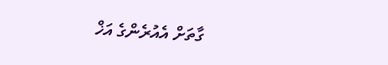ގާތަށް އެއުރެންގެ އަޚް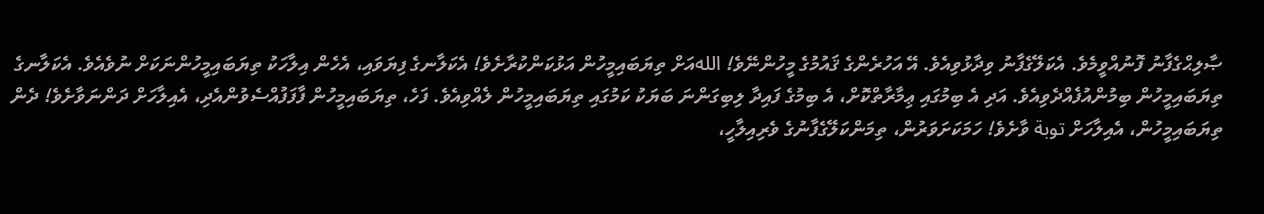ޞާލިޙްގެފާނު ފޮނުއްވީމެވެ. އެކަލޭގެފާނު ވިދާޅުވިއެވެ. އޭ އަހުރެންގެ ޤައުމުގެ މީހުންނޭވެ! اللهއަށް ތިޔަބައިމީހުން އަޅުކަންކުރާށެވެ! އެކަލާނގެ ފިޔަވައި، އެހެން އިލާހަކު ތިޔަބައިމީހުންނަކަށް ނުވެއެވެ. އެކަލާނގެ ތިޔަބައިމީހުން ބިމުންއުފެއްދެވިއެވެ. އަދި އެ ބިމުގައި ޢިމާރާތްކޮށް، އެ ބިމުގެ ފައިދާ ލިބިގަންނަ ބަޔަކު ކަމުގައި ތިޔަބައިމީހުން ލެއްވިއެވެ. ފަހެ، ތިޔަބައިމީހުން ފާފަފުއްސެވުންއެދި، އެއިލާހަށް ދަންނަވާށެވެ! ދެން ތިޔަބައިމީހުން، އެއިލާހަށް توبة ވާށެވެ! ހަމަކަށަވަރުން، ތިމަންކަލޭގެފާނުގެ ވެރިއިލާހީ،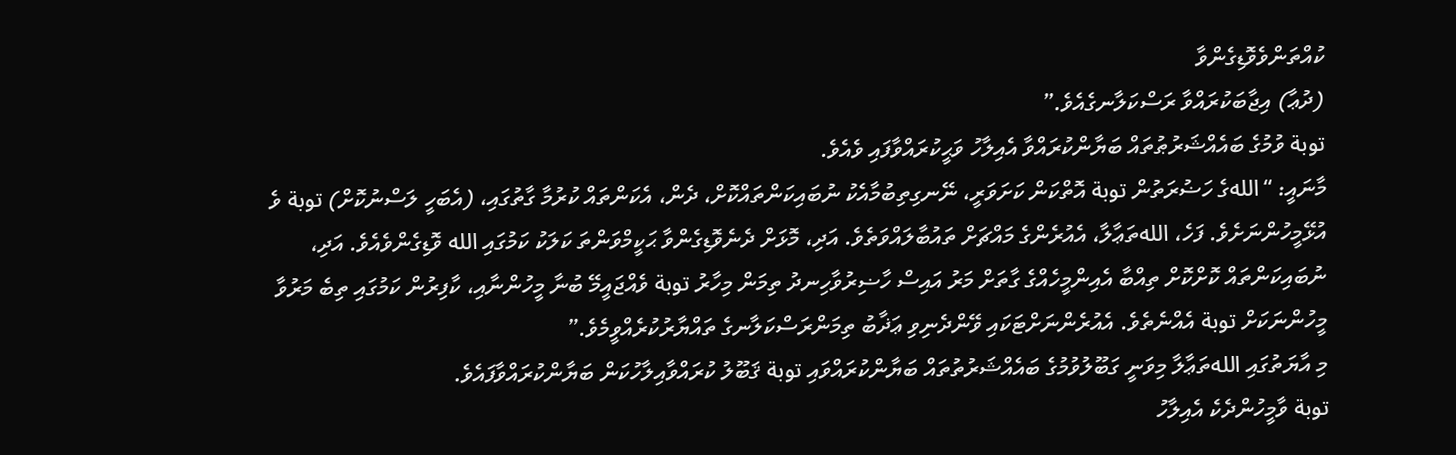ކުއްތަންވެވޮޑިގެންވާ
(ދުޢާ) އިޖާބަކުރައްވާ ރަސްކަލާނގެއެވެ.”
توبة ވުމުގެ ބައެއްޝަރުޠުތައް ބަޔާންކުރައްވާ އެއިލާހު ވަޙީކުރައްވާފައި ވެއެވެ.
މާނައީ: “اللهގެ ހަޟުރަތުން توبة އޮތްކަން ކަށަވަރީ، ނޭނގިތިބުމާއެކު ނުބައިކަންތައްކޮށް، ދެން، އެކަންތައް ކުރުމާ ގާތުގައި، (އެބަހީ ލަސްނުކޮށް) توبة ވެ އުޅޭމީހުންނަށެވެ. ފަހެ، اللهތަޢާލާ، އެއުރެންގެ މައްޗަށް ތައުބާލައްވަތެވެ. އަދި، މޮޅަށް ދެނެވޮޑިގެންވާ ޙަކީމްވަންތަ ކަލަކު ކަމުގައި الله ވޮޑިގެންވެއެވެ. އަދި، ނުބައިކަންތައް ކޮށްކޮށް ތިއްބާ އެއިންމީހެއްގެ ގާތަށް މަރު އައިސް ހާޟިރުވާހިނދު ތިމަން މިހާރު توبة ވެއްޖައީމޭ ބުނާ މީހުންނާއި، ކާފިރުން ކަމުގައި ތިބެ މަރުވާ މީހުންނަކަށް توبة އެއްނެތެވެ. އެއުރެންނަށްޓަކައި ވޭންދެނިވި ޢަޛާބު ތިމަންރަސްކަލާނގެ ތައްޔާރުކުރެއްވީމެވެ.”
މި އާޔަތުގައި اللهތަޢާލާ މިވަނީ ގަބޫލުވުމުގެ ބައެއްޝަރުތުތައް ބަޔާންކުރައްވައި توبة ޤަބޫލު ކުރައްވާއިލާހުކަން ބަޔާންކުރައްވާފައެވެ.
توبة ވާމީހުންދެކެ އެއިލާހު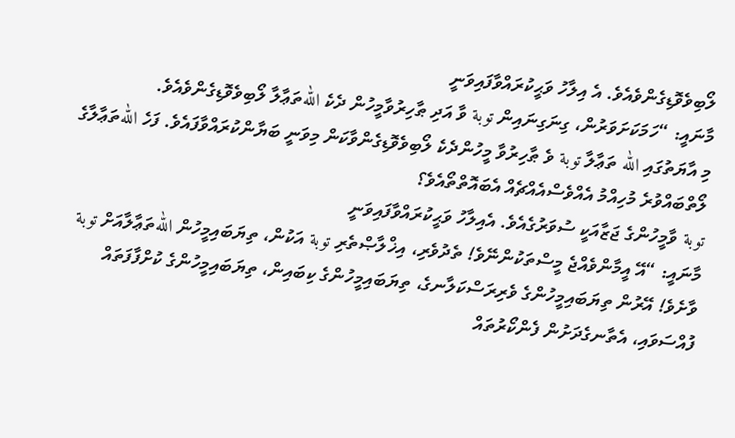ލޯބިވެވޮޑިގެންވެއެވެ. އެ އިލާހު ވަޙީކުރައްވާފައިވަނީ
މާނައީ: “ހަމަކަށަވަރުން، ގިނަގިނައިން توبة ވާ އަދި ޠާހިރުވާމީހުން ދެކެ اللهތަޢާލާ ލޯބިވެވޮޑިގެންވެއެވެ.
މި އާޔަތުގައި الله ތަޢާލާ توبة ވެ ޠާހިރުވާ މީހުންދެކެ ލޯބިވެވޮޑިގެންވާކަން މިވަނީ ބަޔާންކުރައްވާފައެވެ. ފަހެ اللهތަޢާލާގެ ލޯތްބައްވުރެ މުހިއްމު އެއްވެސްއެއްޗެއް އެބައޮތްތޯއެވެ؟
توبة ވާމީހުންގެ ޖަޒާއަކީ ސުވަރުގެއެވެ. އެއިލާހު ވަޙީކުރައްވާފައިވަނީ
މާނައީ: “އޭ އީމާންވެއްޖެ މީސްތަކުންނޭވެ! ތެދުވެރި، އިޚްލާޞްތެރި توبة އަކުން، ތިޔަބައިމީހުން اللهތަޢާލާއަށް توبة ވާށެވެ! އޭރުން ތިޔަބައިމީހުންގެ ވެރިރަސްކަލާނގެ، ތިޔަބައިމީހުންގެ ކިބައިން، ތިޔަބައިމީހުންގެ ކުށްފާފަތައް ފުއްސަވައި، އެތާނގެދަށުން ފެންކޯރުތައް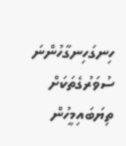ހިނގަހިނގާހުންނަ ސުވަރުގެތަކަށް ތިޔަބައިމީހުން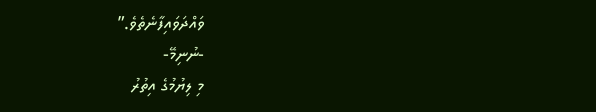ވައްދަވައިފާނެތެވެ.”
-ނުނިމޭ-
މި ލިޔުމުގެ އިތުރު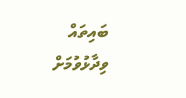ބައިތައް ވިދާޅުވުމަށް